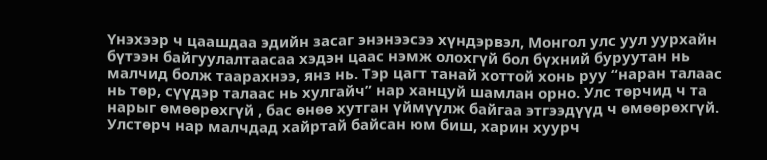Үнэхээр ч цаашдаа эдийн засаг энэнээсээ хүндэрвэл, Монгол улс уул уурхайн бүтээн байгуулалтаасаа хэдэн цаас нэмж олохгүй бол бүхний буруутан нь малчид болж таарахнээ, янз нь. Тэр цагт танай хоттой хонь руу “наран талаас нь төр, сүүдэр талаас нь хулгайч” нар ханцуй шамлан орно. Улс төрчид ч та нарыг өмөөрөхгүй , бас өнөө хутган үймүүлж байгаа этгээдүүд ч өмөөрөхгүй. Улстөрч нар малчдад хайртай байсан юм биш, харин хуурч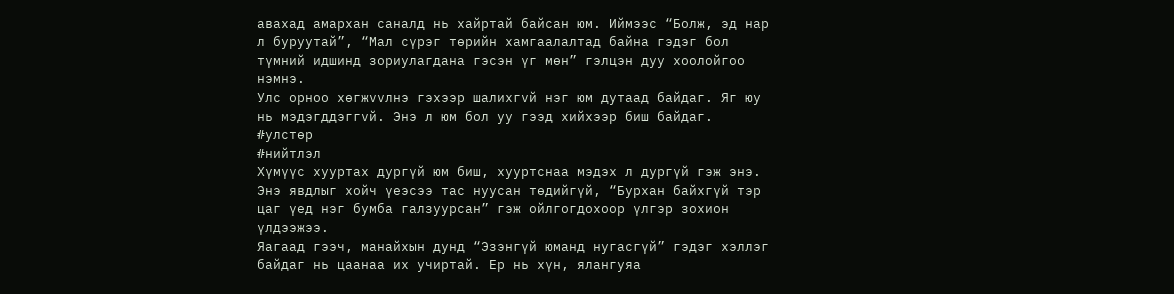авахад амархан саналд нь хайртай байсан юм. Иймээс “Болж, эд нар л буруутай”, “Мал сүрэг төрийн хамгаалалтад байна гэдэг бол түмний идшинд зориулагдана гэсэн үг мөн” гэлцэн дуу хоолойгоо нэмнэ.
Улс орноо хөгжvvлнэ гэхээр шалихгvй нэг юм дутаад байдаг. Яг юу нь мэдэгддэггvй. Энэ л юм бол уу гээд хийхээр биш байдаг.
#улстөр
#нийтлэл
Хүмүүс хууртах дургүй юм биш, хууртснаа мэдэх л дургүй гэж энэ. Энэ явдлыг хойч үеэсээ тас нуусан төдийгүй, “Бурхан байхгүй тэр цаг үед нэг бумба галзуурсан” гэж ойлгогдохоор үлгэр зохион үлдээжээ.
Яагаад гээч, манайхын дунд “Эзэнгүй юманд нугасгүй” гэдэг хэллэг байдаг нь цаанаа их учиртай. Ер нь хүн, ялангуяа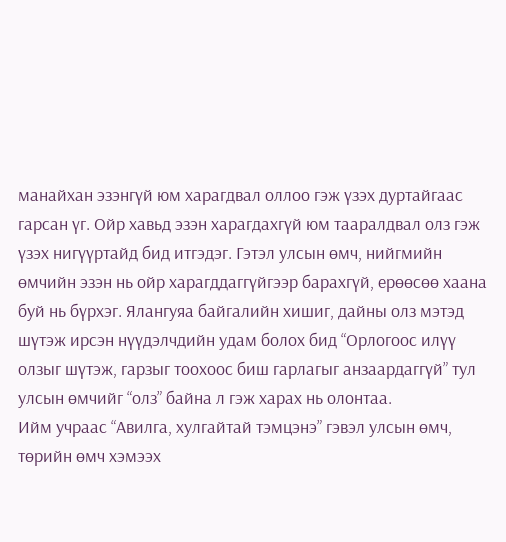манайхан эзэнгүй юм харагдвал оллоо гэж үзэх дуртайгаас гарсан үг. Ойр хавьд эзэн харагдахгүй юм тааралдвал олз гэж үзэх нигүүртайд бид итгэдэг. Гэтэл улсын өмч, нийгмийн өмчийн эзэн нь ойр харагддаггүйгээр барахгүй, ерөөсөө хаана буй нь бүрхэг. Ялангуяа байгалийн хишиг, дайны олз мэтэд шүтэж ирсэн нүүдэлчдийн удам болох бид “Орлогоос илүү олзыг шүтэж, гарзыг тоохоос биш гарлагыг анзаардаггүй” тул улсын өмчийг “олз” байна л гэж харах нь олонтаа.
Ийм учраас “Авилга, хулгайтай тэмцэнэ” гэвэл улсын өмч, төрийн өмч хэмээх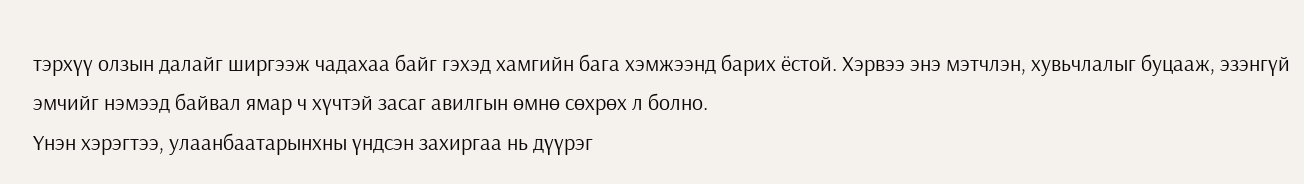тэрхүү олзын далайг ширгээж чадахаа байг гэхэд хамгийн бага хэмжээнд барих ёстой. Хэрвээ энэ мэтчлэн, хувьчлалыг буцааж, эзэнгүй эмчийг нэмээд байвал ямар ч хүчтэй засаг авилгын өмнө сөхрөх л болно.
Үнэн хэрэгтээ, улаанбаатарынхны үндсэн захиргаа нь дүүрэг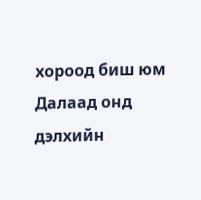хороод биш юм
Далаад онд дэлхийн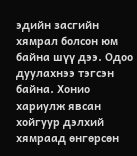эдийн засгийн хямрал болсон юм байна шүү дээ. Одоо дуулахнээ тэгсэн байна. Хонио хариулж явсан хойгуур дэлхий хямраад өнгөрсөн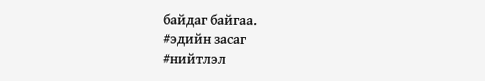байдаг байгаа.
#эдийн засаг
#нийтлэл